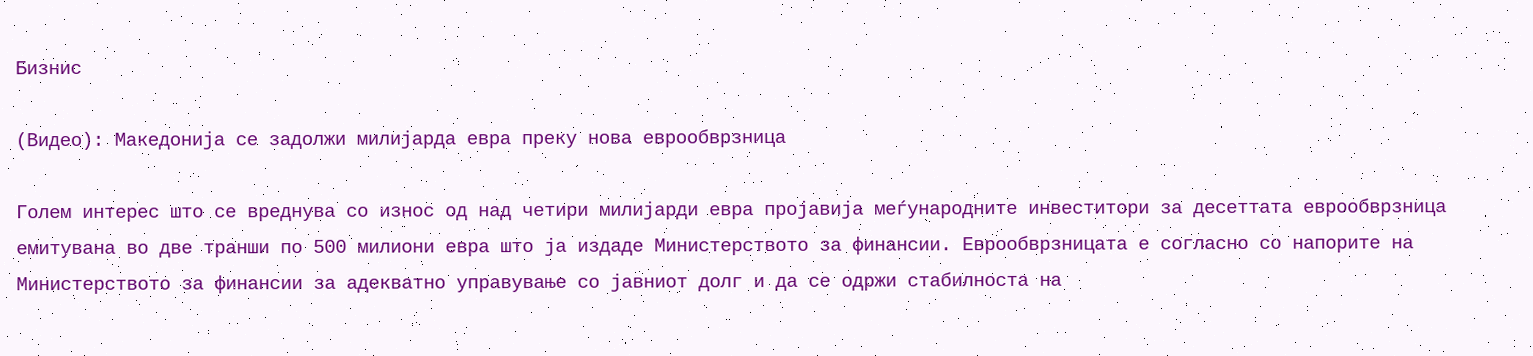Бизнис

(Видео): Македонија се задолжи милијарда евра преку нова еврообврзница

Голем интерес што се вреднува со износ од над четири милијарди евра пројавија меѓународните инвеститори за десеттата еврообврзница емитувана во две транши по 500 милиони евра што ја издаде Министерството за финансии. Eврообврзницата е согласно со напорите на Министерството за финансии за адекватно управување со јавниот долг и да се одржи стабилноста на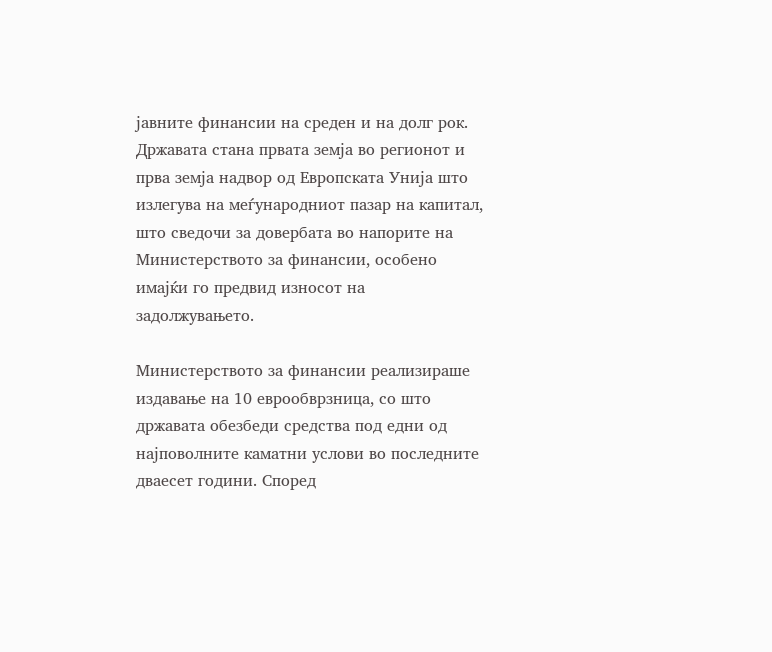јавните финансии на среден и на долг рок. Државата стана првата земја во регионот и прва земја надвор од Европската Унија што излегува на меѓународниот пазар на капитал, што сведочи за довербата во напорите на Министерството за финансии, особено имајќи го предвид износот на задолжувањето.

Министерството за финансии реализираше издавање на 10 еврообврзница, со што државата обезбеди средства под едни од најповолните каматни услови во последните дваесет години. Според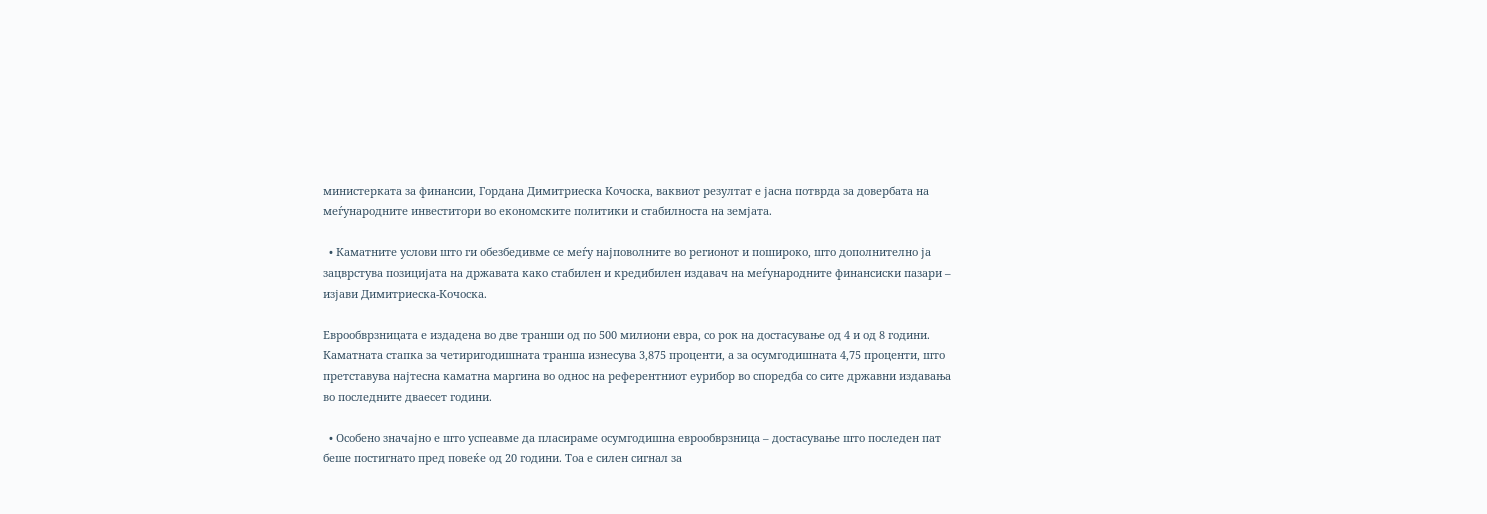министерката за финансии, Гордана Димитриеска Кочоска, ваквиот резултат е јасна потврда за довербата на меѓународните инвеститори во економските политики и стабилноста на земјата.

  • Каматните услови што ги обезбедивме се меѓу најповолните во регионот и пошироко, што дополнително ја зацврстува позицијата на државата како стабилен и кредибилен издавач на меѓународните финансиски пазари – изјави Димитриеска-Кочоска.

Еврообврзницата е издадена во две транши од по 500 милиони евра, со рок на достасување од 4 и од 8 години. Каматната стапка за четиригодишната транша изнесува 3,875 проценти, а за осумгодишната 4,75 проценти, што претставува најтесна каматна маргина во однос на референтниот еурибор во споредба со сите државни издавања во последните дваесет години.

  • Особено значајно е што успеавме да пласираме осумгодишна еврообврзница – достасување што последен пат беше постигнато пред повеќе од 20 години. Тоа е силен сигнал за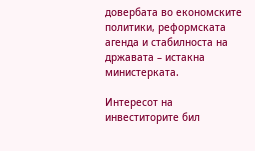довербата во економските политики, реформската агенда и стабилноста на државата – истакна министерката.

Интересот на инвеститорите бил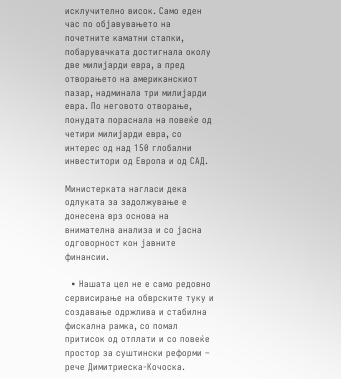исклучително висок. Само еден час по објавувањето на почетните каматни стапки, побарувачката достигнала околу две милијарди евра, а пред отворањето на американскиот пазар, надминала три милијарди евра. По неговото отворање, понудата пораснала на повеќе од четири милијарди евра, со интерес од над 150 глобални инвеститори од Европа и од САД.

Министерката нагласи дека одлуката за задолжување е донесена врз основа на внимателна анализа и со јасна одговорност кон јавните финансии.

  • Нашата цел не е само редовно сервисирање на обврските туку и создавање одржлива и стабилна фискална рамка, со помал притисок од отплати и со повеќе простор за суштински реформи – рече Димитриеска-Кочоска.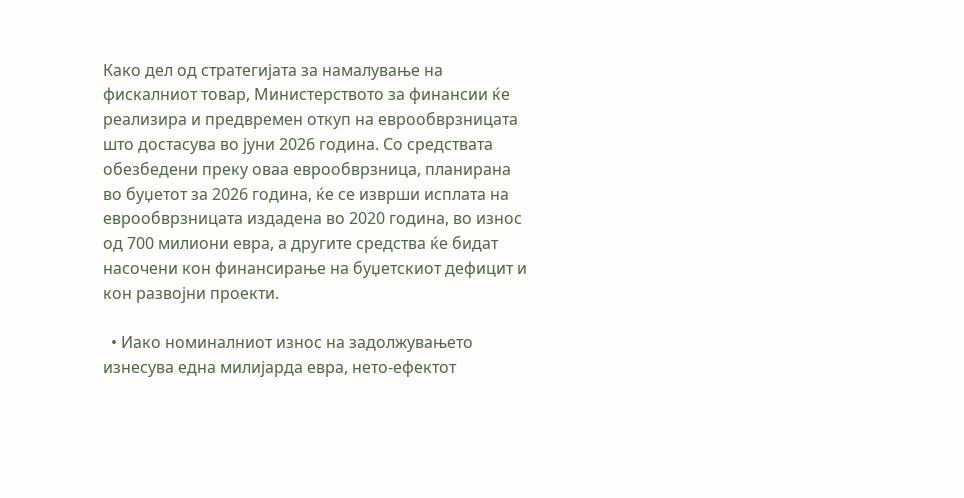Како дел од стратегијата за намалување на фискалниот товар, Министерството за финансии ќе реализира и предвремен откуп на еврообврзницата што достасува во јуни 2026 година. Со средствата обезбедени преку оваа еврообврзница, планирана во буџетот за 2026 година, ќе се изврши исплата на еврообврзницата издадена во 2020 година, во износ од 700 милиони евра, а другите средства ќе бидат насочени кон финансирање на буџетскиот дефицит и кон развојни проекти.

  • Иако номиналниот износ на задолжувањето изнесува една милијарда евра, нето-ефектот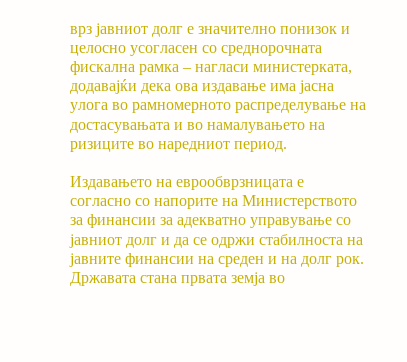врз јавниот долг е значително понизок и целосно усогласен со среднорочната фискална рамка – нагласи министерката, додавајќи дека ова издавање има јасна улога во рамномерното распределување на достасувањата и во намалувањето на ризиците во наредниот период.

Издавањето на еврообврзницата е согласно со напорите на Министерството за финансии за адекватно управување со јавниот долг и да се одржи стабилноста на јавните финансии на среден и на долг рок. Државата стана првата земја во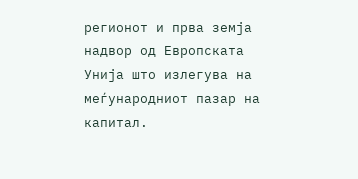регионот и прва земја надвор од Европската Унија што излегува на меѓународниот пазар на капитал.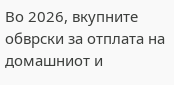Во 2026, вкупните обврски за отплата на домашниот и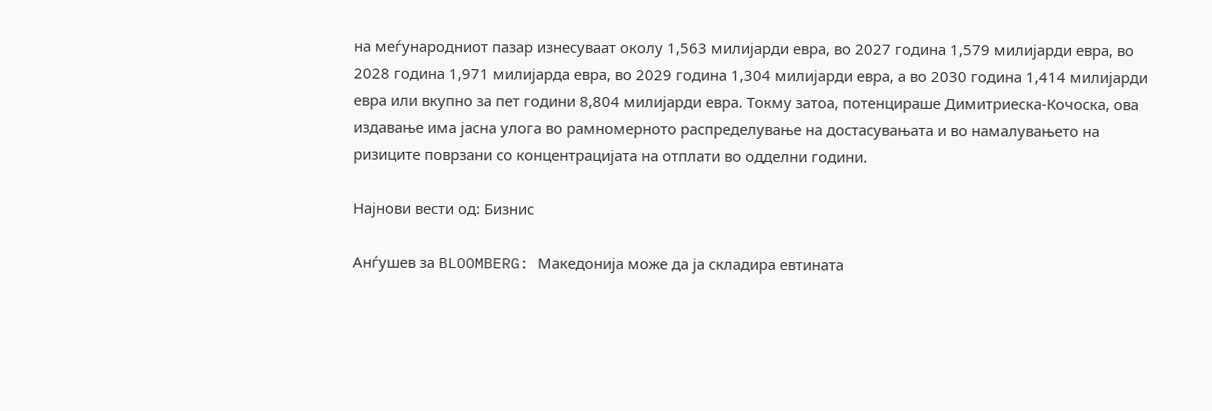на меѓународниот пазар изнесуваат околу 1,563 милијарди евра, во 2027 година 1,579 милијарди евра, во 2028 година 1,971 милијарда евра, во 2029 година 1,304 милијарди евра, а во 2030 година 1,414 милијарди евра или вкупно за пет години 8,804 милијарди евра. Токму затоа, потенцираше Димитриеска-Кочоска, ова издавање има јасна улога во рамномерното распределување на достасувањата и во намалувањето на ризиците поврзани со концентрацијата на отплати во одделни години.

Најнови вести од: Бизнис

Анѓушев за BLOOMBERG: Македонија може да ја складира евтината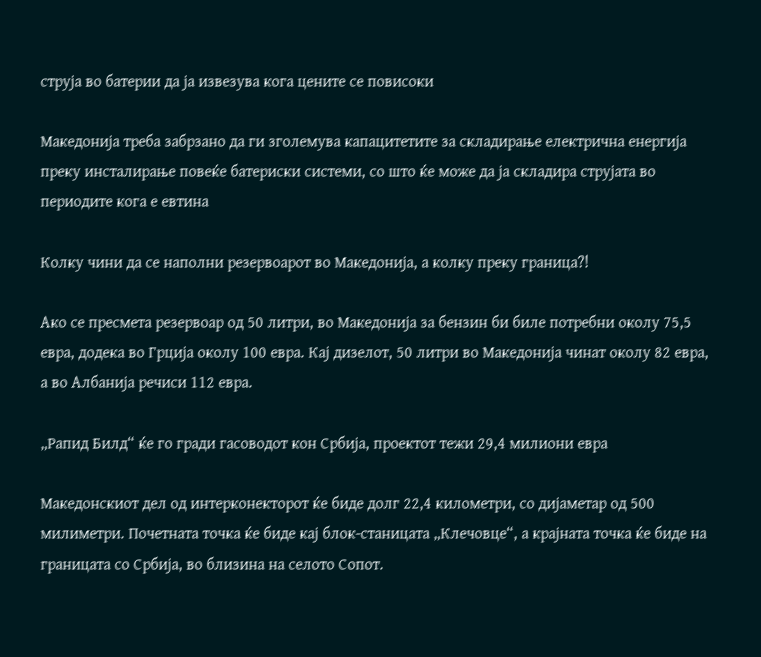струја во батерии да ја извезува кога цените се повисоки

Македонија треба забрзано да ги зголемува капацитетите за складирање електрична енергија преку инсталирање повеќе батериски системи, со што ќе може да ја складира струјата во периодите кога е евтина

Колку чини да се наполни резервоарот во Македонија, а колку преку граница?!

Ако се пресмета резервоар од 50 литри, во Македонија за бензин би биле потребни околу 75,5 евра, додека во Грција околу 100 евра. Кај дизелот, 50 литри во Македонија чинат околу 82 евра, а во Албанија речиси 112 евра.

„Рапид Билд“ ќе го гради гасоводот кон Србија, проектот тежи 29,4 милиони евра

Македонскиот дел од интерконекторот ќе биде долг 22,4 километри, со дијаметар од 500 милиметри. Почетната точка ќе биде кај блок-станицата „Клечовце“, а крајната точка ќе биде на границата со Србија, во близина на селото Сопот.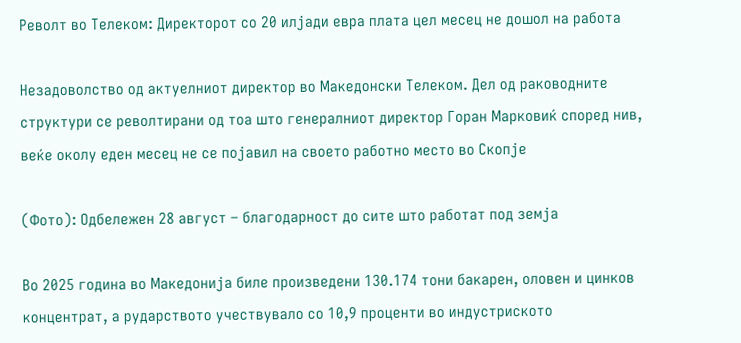Револт во Телеком: Директорот со 20 илјади евра плата цел месец не дошол на работа

Незадоволство од актуелниот директор во Македонски Телеком. Дел од раководните структури се револтирани од тоа што генералниот директор Горан Марковиќ според нив, веќе околу еден месец не се појавил на своето работно место во Скопје

(Фото): Одбележен 28 август – благодарност до сите што работат под земја

Во 2025 година во Македонија биле произведени 130.174 тони бакарен, оловен и цинков концентрат, а рударството учествувало со 10,9 проценти во индустриското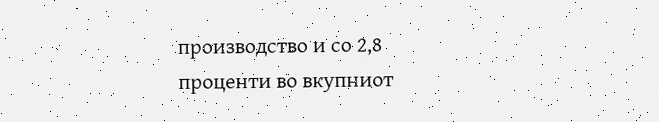производство и со 2,8 проценти во вкупниот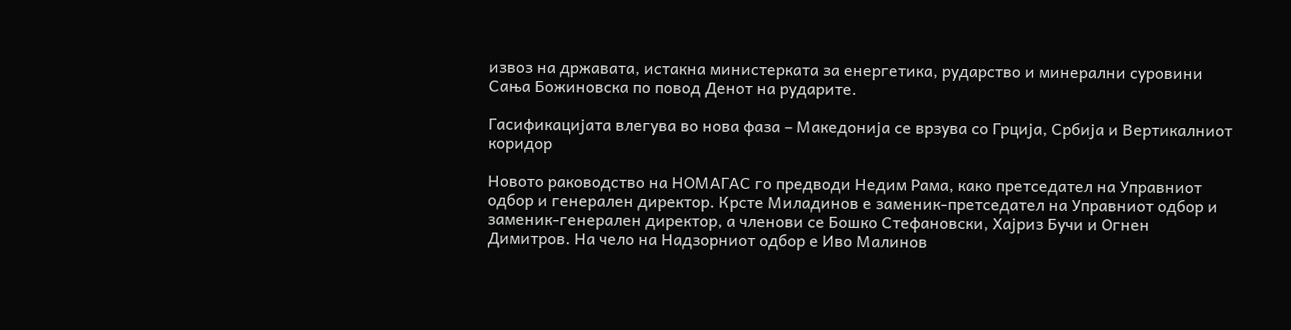извоз на државата, истакна министерката за енергетика, рударство и минерални суровини Сања Божиновска по повод Денот на рударите.

Гасификацијата влегува во нова фаза – Македонија се врзува со Грција, Србија и Вертикалниот коридор

Новото раководство на НОМАГАС го предводи Недим Рама, како претседател на Управниот одбор и генерален директор. Крсте Миладинов е заменик-претседател на Управниот одбор и заменик-генерален директор, а членови се Бошко Стефановски, Хајриз Бучи и Огнен Димитров. На чело на Надзорниот одбор е Иво Малинов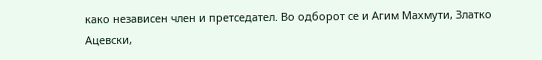како независен член и претседател. Во одборот се и Агим Махмути, Златко Ацевски,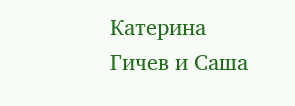Катерина Гичев и Саша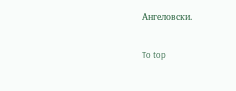Ангеловски.

To top